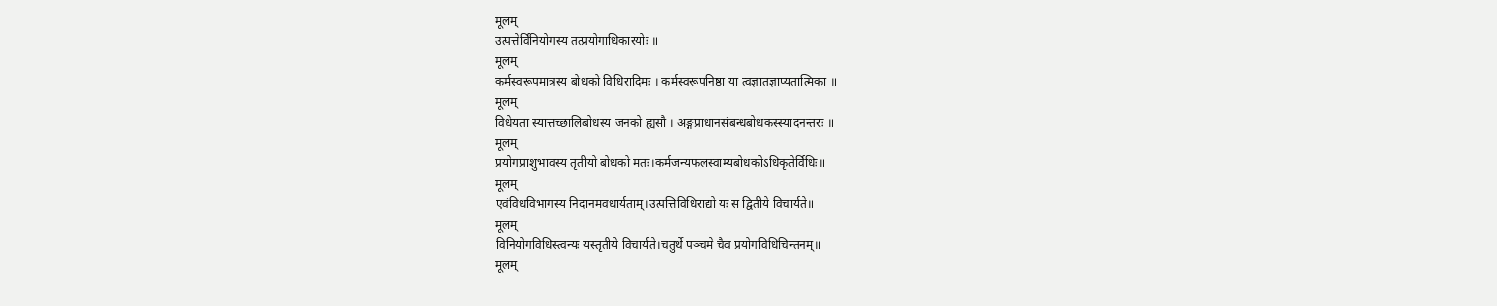मूलम्
उत्पत्तेर्विनियोगस्य तत्प्रयोगाधिकारयोः ॥
मूलम्
कर्मस्वरूपमात्रस्य बोधको विधिरादिमः । कर्मस्वरूपनिष्ठा या त्वज्ञातज्ञाप्यतात्मिका ॥
मूलम्
विधेयता स्यात्तच्छालिबोधस्य जनको ह्यसौ । अङ्गप्राधानसंबन्धबोधकस्स्यादनन्तरः ॥
मूलम्
प्रयोगप्राशुभावस्य तृतीयो बोधको मतः।कर्मजन्यफलस्वाम्यबोधकोऽधिकृतेर्विधिः॥
मूलम्
एवंविधविभागस्य निदानमवधार्यताम्।उत्पत्तिविधिराद्यो यः स द्वितीये विचार्यते॥
मूलम्
विनियोगविधिस्त्वन्यः यस्तृतीये विचार्यते।चतुर्थे पञ्चमे चैव प्रयोगविधिचिन्तनम्॥
मूलम्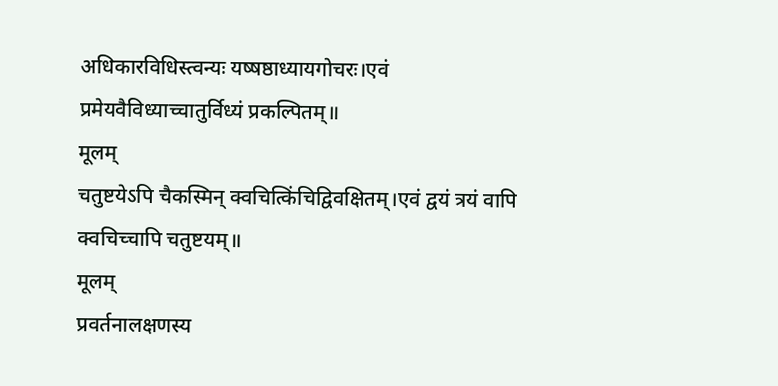अधिकारविधिस्त्वन्यः यष्षष्ठाध्यायगोचरः।एवं प्रमेयवैविध्याच्चातुर्विध्यं प्रकल्पितम्॥
मूलम्
चतुष्टयेऽपि चैकस्मिन् क्वचित्किंचिद्विवक्षितम्।एवं द्वयं त्रयं वापि क्वचिच्चापि चतुष्टयम्॥
मूलम्
प्रवर्तनालक्षणस्य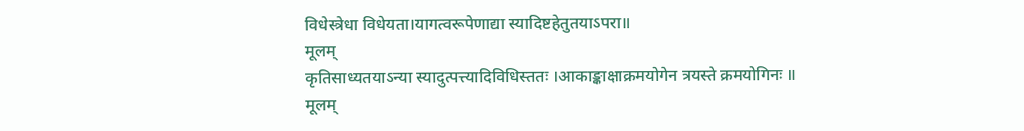विधेस्त्रेधा विधेयता।यागत्वरूपेणाद्या स्यादिष्टहेतुतयाऽपरा॥
मूलम्
कृतिसाध्यतयाऽन्या स्यादुत्पत्त्यादिविधिस्ततः ।आकाङ्काक्षाक्रमयोगेन त्रयस्ते क्रमयोगिनः ॥
मूलम्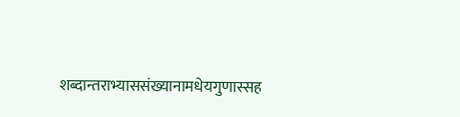शब्दान्तराभ्याससंख्यानामधेयगुणास्सह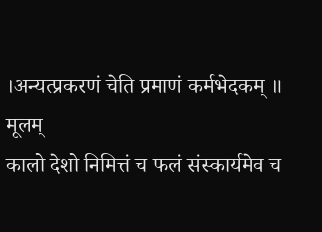।अन्यत्प्रकरणं चेति प्रमाणं कर्मभेदकम् ॥
मूलम्
कालो देशो निमित्तं च फलं संस्कार्यमेव च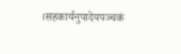।सहकार्यनुपादेयपञ्चकं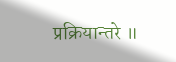प्रक्रियान्तरे ॥